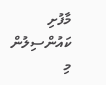މާފުށި ކައުންސިލުން މި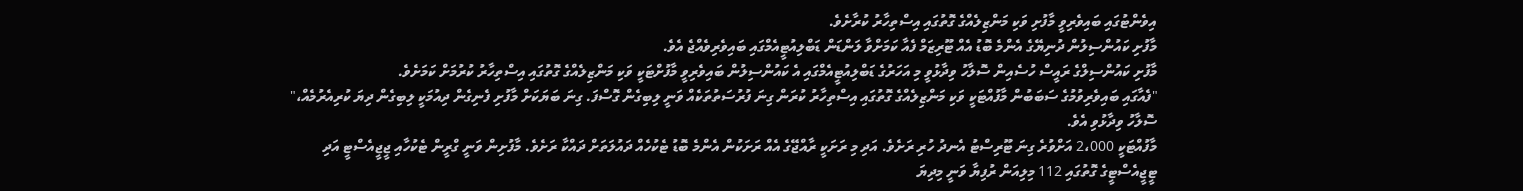އިވެންޓުގައި ބައިވެރިވީ މާފުށި ވަކި މަންޒިލެއްގެ ގޮތުގައި އިސްތިހާރު ކުރާށެވެ.
މާފުށި ކައުންސިލުން ދުނިޔޭގެ އެންމެ ބޮޑު އެއް ޓޫރިޒަމް ފެއާ ކަމަށްވާ ލަންޑަން ޑަބްލިއުޓީއެމްގައި ބައިވެރިވެއްޖެ އެވެ.
މާފުށި ކައުންސިލްގެ ރައީސް ހުސެއިން ސޮލާހު ވިދާޅުވީ މި އަހަރުގެ ޑަބްލިއުޓީއެމްގައި އެ ކައުންސިލުން ބައިވެރިވީ މާފުށްޓަކީ ވަކި މަންޒިލެއްގެ ގޮތުގައި އިސްތިހާރު ކުރުމަށް ކަމަށެވެ.
"ފެއާގައި ބައިވެރިވުމުގެ ސަބަބުން މާފުއްޓަކީ ވަކި މަންޒިލެއްގެ ގޮތުގައި އިސްތިހާރު ކުރަން ގިނަ ފުރުސަތުތަކެއް ވަނީ ލިބިގެން ގޮސްފަ. ގިނަ ބަޔަކަށް މާފުށި ފެނިގެން ދިއުމަކީ ލިބިގެން ދިޔަ ކުރިއެރުމެއް،" ސޮލާހު ވިދާޅުވި އެވެ.
މާފުއްޓަކީ 2،000 އަށްވުރެ ގިނަ ޓޫރިސްޓު އެނދު ހުރި ރަށެވެ. އަދި މި ރަށަކީ ރާއްޖޭގެ އެއް ރަށަކުން އެންމެ ބޮޑު ޓެކުހެއް ދައުލަތަށް ދައްކާ ރަށެވެ. މާފުށިން ވަނީ ގްރީން ޓެކުހާއި ޖީޖީއެސްޓީ އަދި ޓީޖީއެސްޓީގެ ގޮތުގައި 112 މިލިއަން ރުފިޔާ ވަނީ މިދިޔަ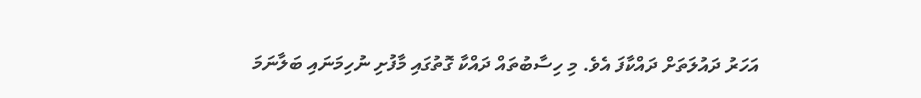އަހަރު ދައުލަތަށް ދައްކާފަ އެވެ. މި ހިސާބުތައް ދައްކާ ގޮތުގައި މާފުށި ނުހިމަނައި ބަލާނަމަ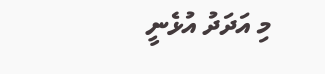މި އަދަދު އުޅެނީ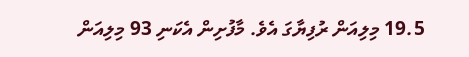19.5 މިލިއަން ރުފިޔާގަ އެވެ. މާފުށިން އެކަނި 93 މިލިއަން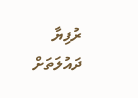ރުފިޔާ ދައުލަތަށް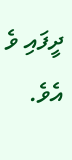ދީފައި ވެ އެވެ.